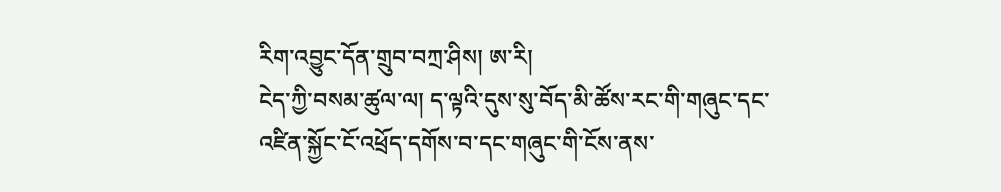རིག་འབྱུང་དོན་གྲུབ་བཀྲ་ཤིས། ཨ་རི།
ངེད་ཀྱི་བསམ་ཚུལ་ལ། ད་ལྟའི་དུས་སུ་བོད་མི་ཚོས་རང་གི་གཞུང་དང་འཛིན་སྐྱོང་ངོ་འཕྲོད་དགོས་བ་དང་གཞུང་གི་ངོས་ནས་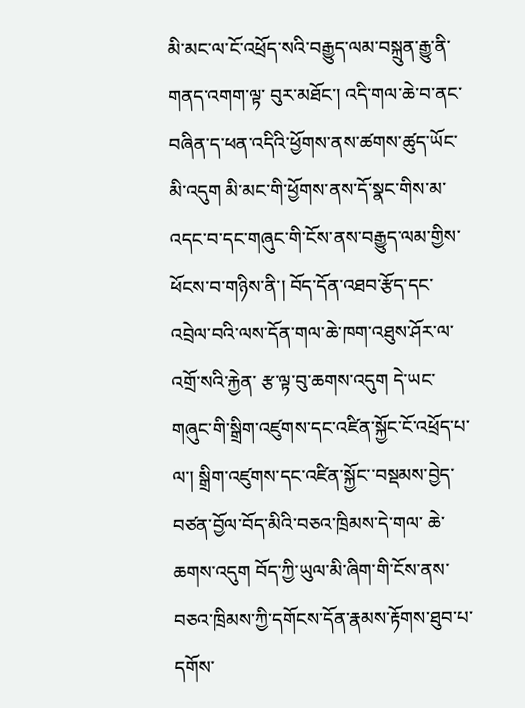མི་མང་ལ་ངོ་འཕྲོད་སའི་བརྒྱུད་ལམ་བསྐྲུན་རྒྱུ་ནི་གནད་འགག་ལྟ་ བུར་མཐོང་། འདི་གལ་ཆེ་བ་ནང་བཞིན་ད་ཕན་འདིའི་ཕྱོགས་ནས་ཚགས་ཚུད་ཡོང་མི་འདུག མི་མང་གི་ཕྱོགས་ནས་དོ་སྣང་གིས་མ་འདང་བ་དང་གཞུང་གི་ངོས་ནས་བརྒྱུད་ལམ་གྱིས་ ཕོངས་བ་གཉིས་ནི་། བོད་དོན་འཐབ་རྩོད་དང་འབྲེལ་བའི་ལས་དོན་གལ་ཆེ་ཁག་འཐུས་ཤོར་ལ་འགྲོ་སའི་རྐྱེན་ རྩ་ལྟ་བུ་ཆགས་འདུག དེ་ཡང་གཞུང་གི་སྒྲིག་འཛུགས་དང་འཛིན་སྐྱོང་ངོ་འཕྲོད་པ་ལ་། སྒྲིག་འཛུགས་དང་འཛིན་སྐྱོང་་བསྡམས་བྱེད་བཙན་བྱོལ་བོད་མིའི་བཅའ་ཁྲིམས་དེ་གལ་ ཆེ་ཆགས་འདུག བོད་ཀྱི་ཡུལ་མི་ཞིག་གི་ངོས་ནས་བཅའ་ཁྲིམས་ཀྱི་དགོངས་དོན་རྣམས་རྟོགས་ཐུབ་པ་ དགོས་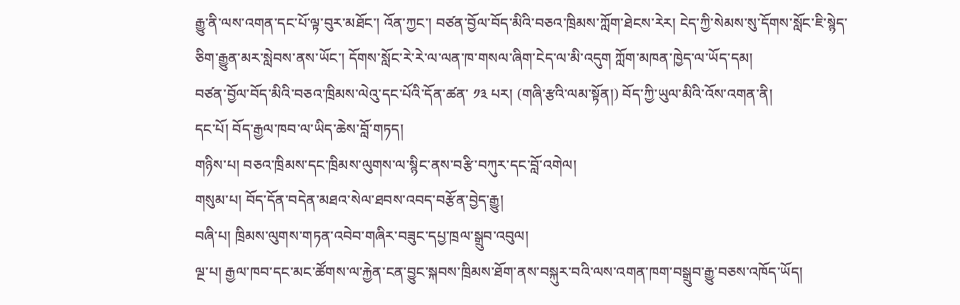རྒྱུ་ནི་ལས་འགན་དང་པོ་ལྟ་བུར་མཐོང་། འོན་ཀྱང་། བཙན་བྱོལ་བོད་མིའི་བཅའ་ཁྲིམས་ཀློག་ཐེངས་རེར། ངེད་ཀྱི་སེམས་སུ་དོགས་སློང་ཇི་སྙེད་ཅིག་རྒྱུན་མར་སླེབས་ནས་ཡོང་། དོགས་སློང་རེ་རེ་ལ་ལན་ཁ་གསལ་ཞིག་ངེད་ལ་མི་འདུག ཀློག་མཁན་ཁྱེད་ལ་ཡོད་དམ།
བཙན་བྱོལ་བོད་མིའི་བཅའ་ཁྲིམས་ལེའུ་དང་པོའི་དོན་ཚན་ ༡༣ པར། (གཞི་རྩའི་ལམ་སྟོན།) བོད་ཀྱི་ཡུལ་མིའི་འོས་འགན་ནི།
དང་པོ། བོད་རྒྱལ་ཁབ་ལ་ཡིད་ཆེས་བློ་གཏད།
གཉིས་པ། བཅའ་ཁྲིམས་དང་ཁྲིམས་ལུགས་ལ་སྙིང་ནས་བརྩི་བཀུར་དང་བློ་འགེལ།
གསུམ་པ། བོད་དོན་བདེན་མཐའ་སེལ་ཐབས་འབད་བརྩོན་བྱེད་རྒྱུ།
བཞི་པ། ཁྲིམས་ལུགས་གཏན་འབེབ་གཞིར་བཟུང་དཔྱ་ཁྲལ་སྒྲུབ་འབུལ།
ལྔ་པ། རྒྱལ་ཁབ་དང་མང་ཚོགས་ལ་རྐྱེན་ངན་བྱུང་སྐབས་ཁྲིམས་ཐོག་ནས་བསྐུར་བའི་ལས་འགན་ཁག་བསྒྲུབ་རྒྱུ་བཅས་འཁོད་ཡོད།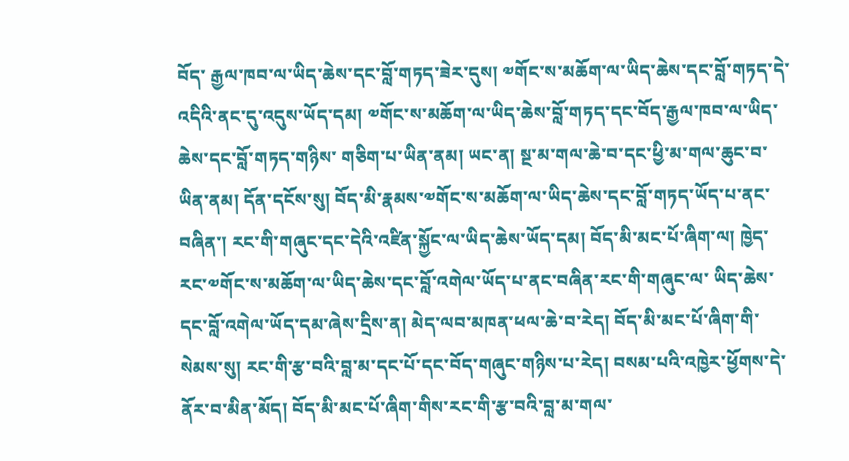བོད་ རྒྱལ་ཁབ་ལ་ཡིད་ཆེས་དང་བློ་གཏད་ཟེར་དུས། ༧གོང་ས་མཆོག་ལ་ཡིད་ཆེས་དང་བློ་གཏད་དེ་འདིའི་ནང་དུ་འདུས་ཡོད་དམ། ༧གོང་ས་མཆོག་ལ་ཡིད་ཆེས་བློ་གཏད་དང་བོད་རྒྱལ་ཁབ་ལ་ཡིད་ཆེས་དང་བློ་གཏད་གཉིས་ གཅིག་པ་ཡིན་ནམ། ཡང་ན། སྔ་མ་གལ་ཆེ་བ་དང་ཕྱི་མ་གལ་ཆུང་བ་ཡིན་ནམ། དོན་དངོས་སུ། བོད་མི་རྣམས་༧གོང་ས་མཆོག་ལ་ཡིད་ཆེས་དང་བློ་གཏད་ཡོད་པ་ནང་བཞིན་། རང་གི་གཞུང་དང་དེའི་འཛིན་སྐྱོང་ལ་ཡིད་ཆེས་ཡོད་དམ། བོད་མི་མང་པོ་ཞིག་ལ། ཁྱེད་རང་༧གོང་ས་མཆོག་ལ་ཡིད་ཆེས་དང་བློ་འགེལ་ཡོད་པ་ནང་བཞིན་རང་གི་གཞུང་ལ་ ཡིད་ཆེས་དང་བློ་འགེལ་ཡོད་དམ་ཞེས་དྲིས་ན། མེད་ལབ་མཁན་ཕལ་ཆེ་བ་རེད། བོད་མི་མང་པོ་ཞིག་གི་སེམས་སུ། རང་གི་རྩ་བའི་བླ་མ་དང་པོ་དང་བོད་གཞུང་གཉིས་པ་རེད། བསམ་པའི་འཁྱེར་ཕྱོགས་དེ་ནོར་བ་མིན་མོད། བོད་མི་མང་པོ་ཞིག་གིས་རང་གི་རྩ་བའི་བླ་མ་གལ་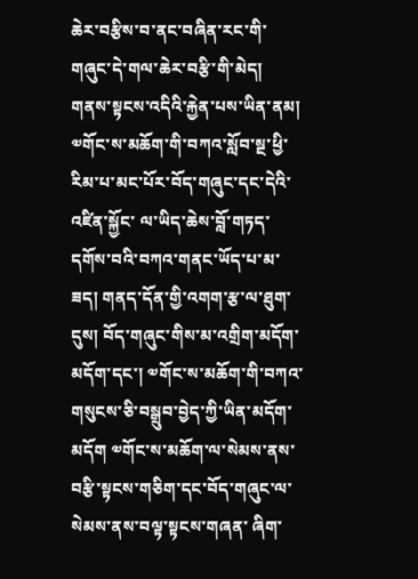ཆེར་བརྩིས་བ་ནང་བཞིན་རང་གི་ གཞུང་དེ་གལ་ཆེར་བརྩི་གི་མེད། གནས་སྟངས་འདིའི་རྐྱེན་པས་ཡིན་ནམ། ༧གོང་ས་མཆོག་གི་བཀའ་སློབ་སྔ་ཕྱི་རིམ་པ་མང་པོར་བོད་གཞུང་དང་དེའི་འཛིན་སྐྱོང་ ལ་ཡིད་ཆེས་བློ་གཏད་དགོས་བའི་བཀའ་གནང་ཡོད་པ་མ་ཟད། གནད་དོན་གྱི་འགག་རྩ་ལ་ཐུག་དུས། བོད་གཞུང་གིས་མ་འགྲིག་མདོག་མདོག་དང་། ༧གོང་ས་མཆོག་གི་བཀའ་གསུངས་ཅི་བསྒྲུབ་བྱེད་ཀྱི་ཡིན་མདོག་མདོག ༧གོང་ས་མཆོག་ལ་སེམས་ནས་བརྩི་སྟངས་གཅིག་དང་བོད་གཞུང་ལ་སེམས་ནས་བལྟ་སྟངས་གཞན་ ཞིག་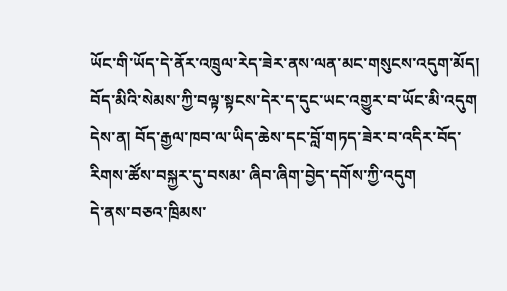ཡོང་གི་ཡོད་དེ་ནོར་འཁྲུལ་རེད་ཟེར་ནས་ལན་མང་གསུངས་འདུག་མོད། བོད་མིའི་སེམས་ཀྱི་བལྟ་སྟངས་དེར་ད་དུང་ཡང་འགྱུར་བ་ཡོང་མི་འདུག དེས་ན། བོད་རྒྱལ་ཁབ་ལ་ཡིད་ཆེས་དང་བློ་གཏད་ཟེར་བ་འདིར་བོད་རིགས་ཚོས་བསྐྱར་དུ་བསམ་ ཞིབ་ཞིག་བྱེད་དགོས་ཀྱི་འདུག
དེ་ནས་བཅའ་ཁྲིམས་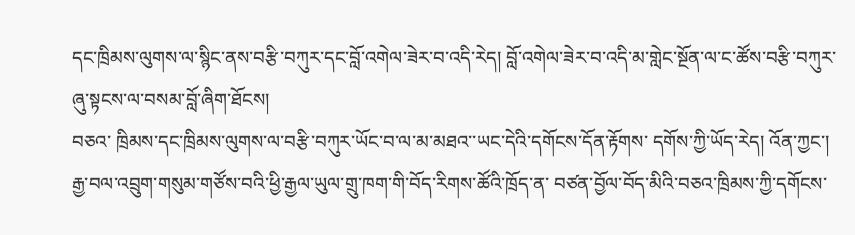དང་ཁྲིམས་ལུགས་ལ་སྙིང་ནས་བརྩི་བཀུར་དང་བློ་འགེལ་ཟེར་བ་འདི་རེད། བློ་འགེལ་ཟེར་བ་འདི་མ་གླེང་སྔོན་ལ་ང་ཚོས་བརྩི་བཀུར་ཞུ་སྟངས་ལ་བསམ་བློ་ཞིག་ཐོངས།
བཅའ་ ཁྲིམས་དང་ཁྲིམས་ལུགས་ལ་བརྩི་བཀུར་ཡོང་བ་ལ་མ་མཐའ་་ཡང་དེའི་དགོངས་དོན་རྟོགས་ དགོས་ཀྱི་ཡོད་རེད། འོན་ཀྱང་། རྒྱ་བལ་འབྲུག་གསུམ་གཙོས་བའི་ཕྱི་རྒྱལ་ཡུལ་གྲུ་ཁག་གི་བོད་རིགས་ཚོའི་ཁྲོད་ན་ བཙན་བྱོལ་བོད་མིའི་བཅའ་ཁྲིམས་ཀྱི་དགོངས་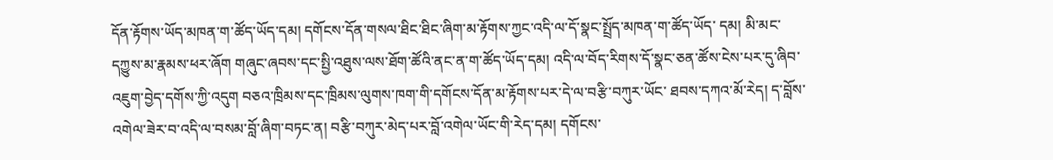དོན་རྟོགས་ཡོད་མཁན་ག་ཚོད་ཡོད་དམ། དགོངས་དོན་གསལ་ཐིང་ཐིང་ཞིག་མ་རྟོགས་ཀྱང་འདི་ལ་དོ་སྣང་སྤྲོད་མཁན་ག་ཚོད་ཡོད་ དམ། མི་མང་དཀྱུས་མ་རྣམས་ཕར་ཞོག གཞུང་ཞབས་དང་སྤྱི་འཐུས་ལས་ཐོག་ཚོའི་ནང་ན་ག་ཚོད་ཡོད་དམ། འདི་ལ་བོད་རིགས་དོ་སྣང་ཅན་ཚོས་ངེས་པར་དུ་ཞིབ་འཇུག་བྱེད་དགོས་ཀྱི་འདུག བཅའ་ཁྲིམས་དང་ཁྲིམས་ལུགས་ཁག་གི་དགོངས་དོན་མ་རྟོགས་པར་དེ་ལ་བརྩི་བཀུར་ཡོང་ ཐབས་དཀའ་མོ་རེད། ད་བློས་འགེལ་ཟེར་བ་འདི་ལ་བསམ་བློ་ཞིག་བཏང་ན། བརྩི་བཀུར་མེད་པར་བློ་འགེལ་ཡོང་གི་རེད་དམ། དགོངས་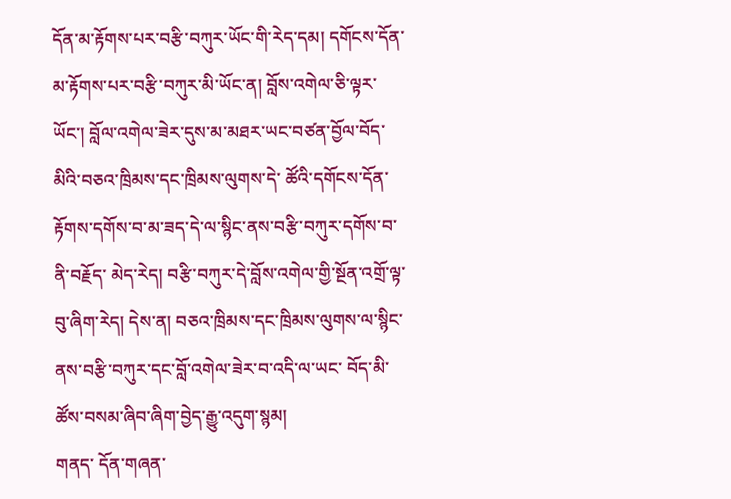དོན་མ་རྟོགས་པར་བརྩི་བཀུར་ཡོང་གི་རེད་དམ། དགོངས་དོན་མ་རྟོགས་པར་བརྩི་བཀུར་མི་ཡོང་ན། བློས་འགེལ་ཅི་ལྟར་ཡོང་། བློལ་འགེལ་ཟེར་དུས་མ་མཐར་ཡང་བཙན་བྱོལ་བོད་མིའི་བཅའ་ཁྲིམས་དང་ཁྲིམས་ལུགས་དེ་ ཚོའི་དགོངས་དོན་རྟོགས་དགོས་བ་མ་ཟད་དེ་ལ་སྙིང་ནས་བརྩི་བཀུར་དགོས་བ་ནི་བརྗོད་ མེད་རེད། བརྩི་བཀུར་དེ་བློས་འགེལ་གྱི་སྔོན་འགྲོ་ལྟ་བུ་ཞིག་རེད། དེས་ན། བཅའ་ཁྲིམས་དང་ཁྲིམས་ལུགས་ལ་སྙིང་ནས་བརྩི་བཀུར་དང་བློ་འགེལ་ཟེར་བ་འདི་ལ་ཡང་ བོད་མི་ཚོས་བསམ་ཞིབ་ཞིག་བྱེད་རྒྱུ་འདུག་སྙམ།
གནད་ དོན་གཞན་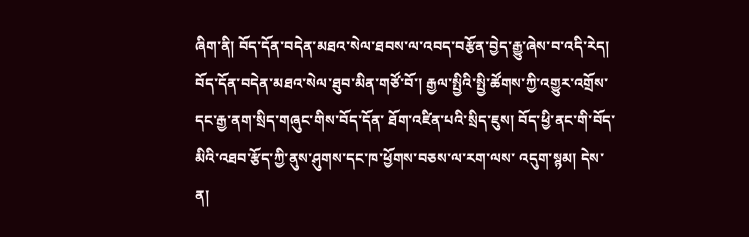ཞིག་ནི། བོད་དོན་བདེན་མཐའ་སེལ་ཐབས་ལ་འབད་བརྩོན་བྱེད་རྒྱུ་ཞེས་བ་འདི་རེད། བོད་དོན་བདེན་མཐའ་སེལ་ཐུབ་མིན་གཙོ་བོ་། རྒྱལ་སྤྱིའི་སྤྱི་ཚོགས་ཀྱི་འགྱུར་འགྲོས་དང་རྒྱ་ནག་སྲིད་གཞུང་གིས་བོད་དོན་ ཐོག་འཛིན་པའི་སྲིད་ཇུས། བོད་ཕྱི་ནང་གི་བོད་མིའི་འཐབ་རྩོད་ཀྱི་ནུས་ཤུགས་དང་ཁ་ཕྱོགས་བཅས་ལ་རག་ལས་ འདུག་སྙམ། དེས་ན།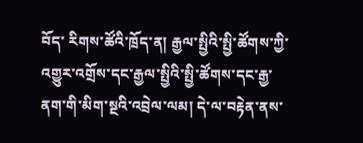བོད་ རིགས་ཚོའི་ཁྲོད་ན། རྒྱལ་སྤྱིའི་སྤྱི་ཚོགས་ཀྱི་འགྱུར་འགྲོས་དང་རྒྱལ་སྤྱིའི་སྤྱི་ཚོགས་དང་རྒྱ་ ནག་གི་མིག་སྔའི་འབྲེལ་ལམ། དེ་ལ་བརྟེན་ནས་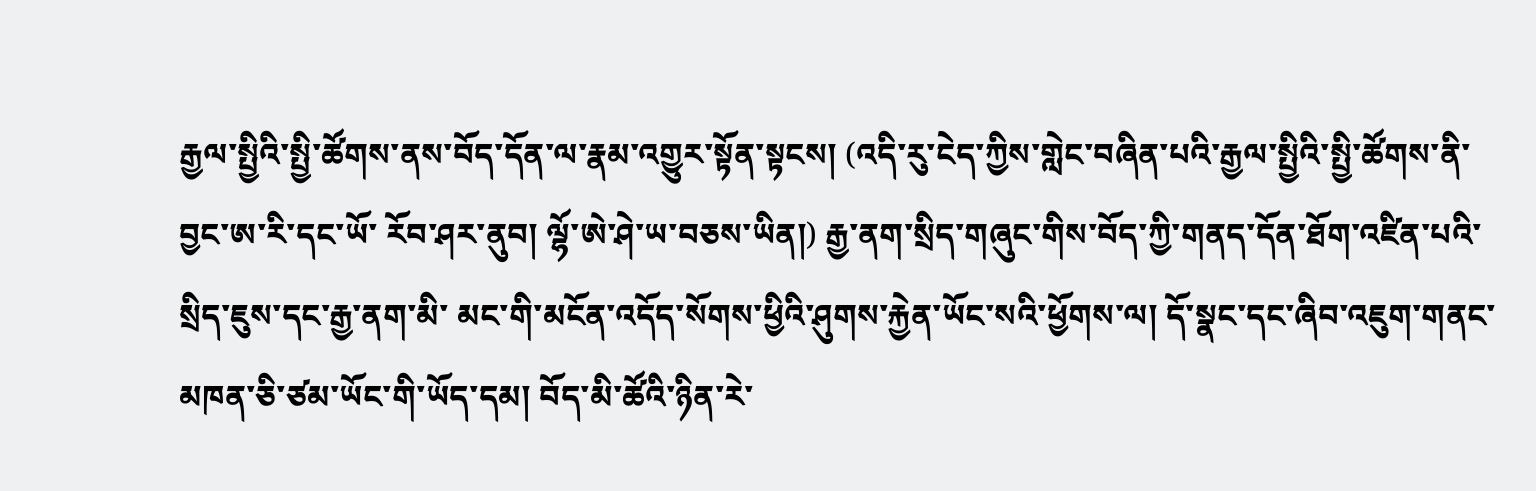རྒྱལ་སྤྱིའི་སྤྱི་ཚོགས་ནས་བོད་དོན་ལ་རྣམ་འགྱུར་སྟོན་སྟངས། (འདི་རུ་ངེད་ཀྱིས་གླེང་བཞིན་པའི་རྒྱལ་སྤྱིའི་སྤྱི་ཚོགས་ནི་བྱང་ཨ་རི་དང་ཡོ་ རོབ་ཤར་ནུབ། ལྷོ་ཨེ་ཤེ་ཡ་བཅས་ཡིན།) རྒྱ་ནག་སྲིད་གཞུང་གིས་བོད་ཀྱི་གནད་དོན་ཐོག་འཛིན་པའི་སྲིད་ཇུས་དང་རྒྱ་ནག་མི་ མང་གི་མངོན་འདོད་སོགས་ཕྱིའི་ཤུགས་རྐྱེན་ཡོང་སའི་ཕྱོགས་ལ། དོ་སྣང་དང་ཞིབ་འཇུག་གནང་མཁན་ཅི་ཙམ་ཡོང་གི་ཡོད་དམ། བོད་མི་ཚོའི་ཉིན་རེ་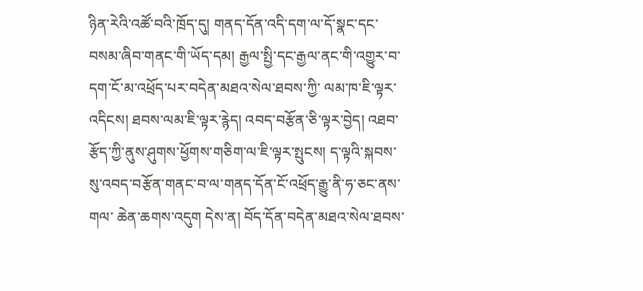ཉིན་རེའི་འཚོ་བའི་ཁྲོད་དུ། གནད་དོན་འདི་དག་ལ་དོ་སྣང་དང་བསམ་ཞིབ་གནང་གི་ཡོད་དམ། རྒྱལ་སྤྱི་དང་རྒྱལ་ནང་གི་འགྱུར་བ་དག་ངོ་མ་འཕྲོད་པར་བདེན་མཐའ་སེལ་ཐབས་ཀྱི་ ལམ་ཁ་ཇི་ལྟར་འདིངས། ཐབས་ལམ་ཇི་ལྟར་རྙེད། འབད་བརྩོན་ཅི་ལྟར་བྱེད། འཐབ་རྩོད་ཀྱི་ནུས་ཤུགས་ཕྱོགས་གཅིག་ལ་ཇི་ལྟར་སྤུངས། ད་ལྟའི་སྐབས་སུ་འབད་བརྩོན་གནང་བ་ལ་གནད་དོན་ངོ་འཕྲོད་རྒྱུ་ནི་ཧ་ཅང་ནས་གལ་ ཆེན་ཆགས་འདུག དེས་ན། བོད་དོན་བདེན་མཐའ་སེལ་ཐབས་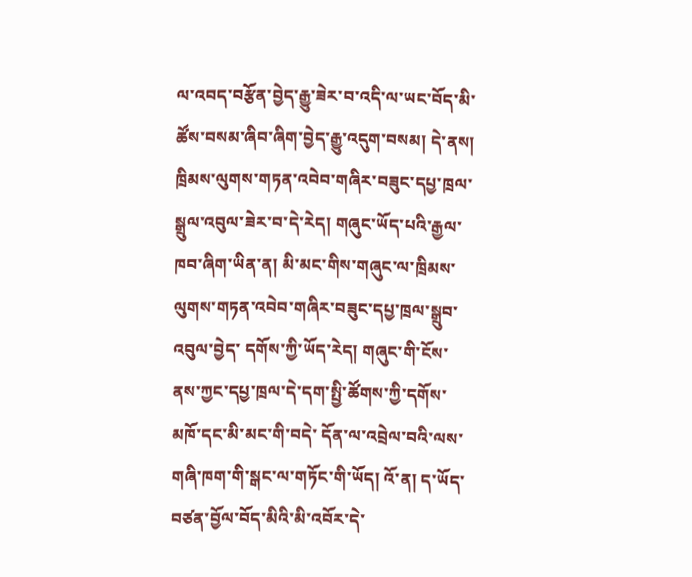ལ་འབད་བརྩོན་བྱེད་རྒྱུ་ཟེར་བ་འདི་ལ་ཡང་བོད་མི་ ཚོས་བསམ་ཞིབ་ཞིག་བྱེད་རྒྱུ་འདུག་བསམ། དེ་ནས། ཁྲིམས་ལུགས་གཏན་འབེབ་གཞིར་བཟུང་དཔྱ་ཁྲལ་སྒྲུལ་འབུལ་ཟེར་བ་དེ་རེད། གཞུང་ཡོད་པའི་རྒྱལ་ཁབ་ཞིག་ཡིན་ན། མི་མང་གིས་གཞུང་ལ་ཁྲིམས་ལུགས་གཏན་འབེབ་གཞིར་བཟུང་དཔྱ་ཁྲལ་སྒྲུབ་འབུལ་བྱེད་ དགོས་ཀྱི་ཡོད་རེད། གཞུང་གི་ངོས་ནས་ཀྱང་དཔྱ་ཁྲལ་དེ་དག་སྤྱི་ཚོགས་ཀྱི་དགོས་མཁོ་དང་མི་མང་གི་བདེ་ དོན་ལ་འབྲེལ་བའི་ལས་གཞི་ཁག་གི་སྒང་ལ་གཏོང་གི་ཡོད། འོ་ན། ད་ཡོད་བཙན་བྱོལ་བོད་མིའི་མི་འབོར་དེ་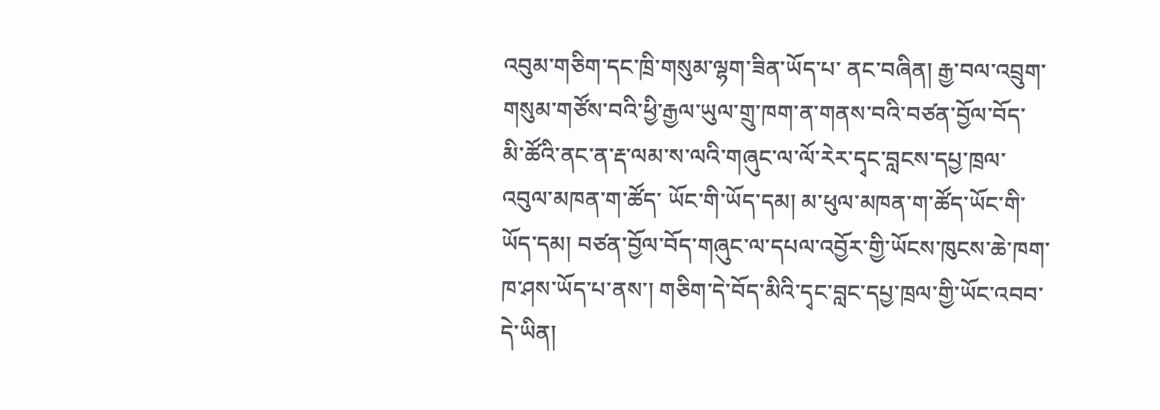འབུམ་གཅིག་དང་ཁྲི་གསུམ་ལྷག་ཟིན་ཡོད་པ་ ནང་བཞིན། རྒྱ་བལ་འབྲུག་གསུམ་གཙོས་བའི་ཕྱི་རྒྱལ་ཡུལ་གྲུ་ཁག་ན་གནས་བའི་བཙན་བྱོལ་བོད་ མི་ཚོའི་ནང་ན་རྡ་ལམ་ས་ལའི་གཞུང་ལ་ལོ་རེར་དྭང་བླངས་དཔྱ་ཁྲལ་འབུལ་མཁན་ག་ཚོད་ ཡོང་གི་ཡོད་དམ། མ་ཕུལ་མཁན་ག་ཚོད་ཡོང་གི་ཡོད་དམ། བཙན་བྱོལ་བོད་གཞུང་ལ་དཔལ་འབྱོར་གྱི་ཡོངས་ཁུངས་ཆེ་ཁག་ཁ་ཤས་ཡོད་པ་ནས་། གཅིག་དེ་བོད་མིའི་དྭང་བླང་དཔྱ་ཁྲལ་གྱི་ཡོང་འབབ་དེ་ཡིན།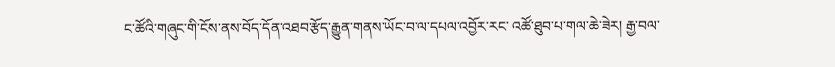ང་ཚོའི་གཞུང་གི་ངོས་ནས་བོད་དོན་འཐབ་རྩོད་རྒྱུན་གནས་ཡོང་བ་ལ་དཔལ་འབྱོར་རང་ འཚོ་ཐུབ་པ་གལ་ཆེ་ཟེར། རྒྱ་བལ་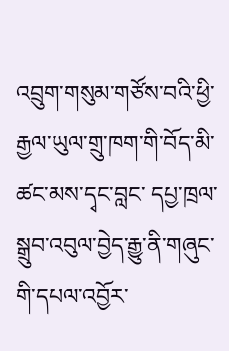འབྲུག་གསུམ་གཙོས་བའི་ཕྱི་རྒྱལ་ཡུལ་གྲུ་ཁག་གི་བོད་མི་ཚང་མས་དྭང་བླང་ དཔྱ་ཁྲལ་སྒྲུབ་འབུལ་བྱེད་རྒྱུ་ནི་གཞུང་གི་དཔལ་འབྱོར་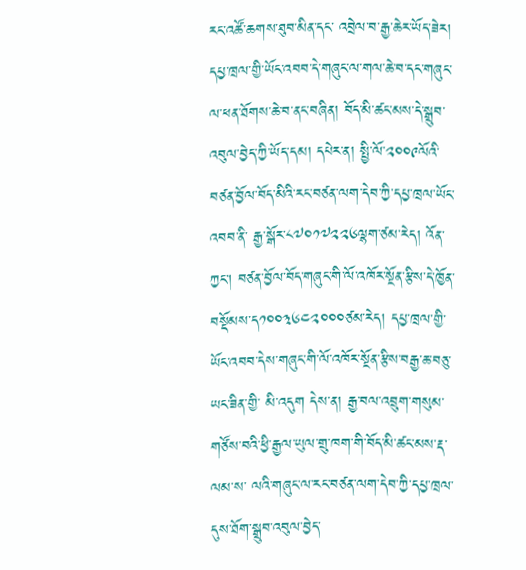རང་འཚོ་ཆགས་ཐུབ་མིན་དང་ འབྲེལ་བ་རྒྱ་ཆེར་ཡོད་ཟེར། དཔྱ་ཁྲལ་གྱི་ཡོང་འབབ་དེ་གཞུང་ལ་གལ་ཆེ་བ་དང་གཞུང་ལ་ཕན་ཐོགས་ཆེ་བ་ནང་བཞིན། བོད་མི་ཚང་མས་དེ་སྒྲུབ་འབུལ་བྱེད་ཀྱི་ཡོད་དམ། དཔེར་ན། སྤྱི་ལོ་༢༠༠༩ལོའི་བཙན་བྱོལ་བོད་མིའི་རང་བཙན་ལག་དེབ་ཀྱི་དཔྱ་ཁྲལ་ཡོང་འབབ་ནི་ རྒྱ་སྒོར་༨༧༠༡༧༢༢༦ལྷག་ཙམ་རེད། འོན་ཀྱང་། བཙན་བྱོལ་བོད་གཞུང་གི་ལོ་འཁོར་སྔོན་རྩིས་དེ་ཁྱོན་བསྡོམས་ད༡༠༠༣༦༤༢༠༠༠ཙམ་རེད། དཔྱ་ཁྲལ་གྱི་ཡོང་འབབ་དེས་གཞུང་གི་ལོ་འཁོར་སྔོན་རྩིས་བརྒྱ་ཆ་བཅུ་ཡང་ཟིན་གྱི་ མི་འདུག དེས་ན། རྒྱ་བལ་འབྲུག་གསུམ་གཙོས་བའི་ཕྱི་རྒྱལ་ཡུལ་གྲུ་ཁག་གི་བོད་མི་ཚང་མས་རྡ་ལམ་ས་ ལའི་གཞུང་ལ་རང་བཙན་ལག་དེབ་ཀྱི་དཔྱ་ཁྲལ་དུས་ཐོག་སྒྲུབ་འབུལ་བྱེད་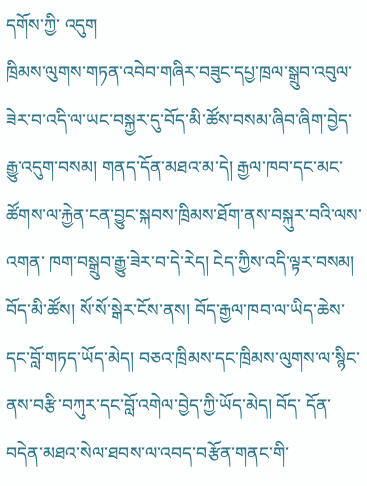དགོས་ཀྱི་ འདུག
ཁྲིམས་ལུགས་གཏན་འབེབ་གཞིར་བཟུང་དཔྱ་ཁྲལ་སྒྲུབ་འབུལ་ཟེར་བ་འདི་ལ་ཡང་བསྐྱར་དུ་བོད་མི་ཚོས་བསམ་ཞིབ་ཞིག་བྱེད་རྒྱུ་འདུག་བསམ། གནད་དོན་མཐའ་མ་དེ། རྒྱལ་ཁབ་དང་མང་ཚོགས་ལ་རྐྱེན་ངན་བྱུང་སྐབས་ཁྲིམས་ཐོག་ནས་བསྐུར་བའི་ལས་འགན་ ཁག་བསྒྲུབ་རྒྱུ་ཟེར་བ་དེ་རེད། ངེད་ཀྱིས་འདི་ལྟར་བསམ། བོད་མི་ཚོས། སོ་སོ་སྒེར་ངོས་ནས། བོད་རྒྱལ་ཁབ་ལ་ཡིད་ཆེས་དང་བློ་གཏད་ཡོད་མེད། བཅའ་ཁྲིམས་དང་ཁྲིམས་ལུགས་ལ་སྙིང་ནས་བརྩི་བཀུར་དང་བློ་འགེལ་བྱེད་ཀྱི་ཡོད་མེད། བོད་ དོན་བདེན་མཐའ་སེལ་ཐབས་ལ་འབད་བརྩོན་གནང་གི་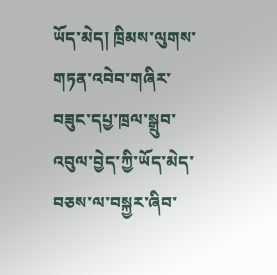ཡོད་མེད། ཁྲིམས་ལུགས་གཏན་འབེབ་གཞིར་བཟུང་དཔྱ་ཁྲལ་སྒྲུབ་འབུལ་བྱེད་ཀྱི་ཡོད་མེད་བཅས་ལ་བསྐྱར་ཞིབ་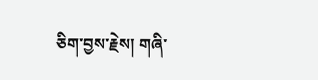ཅིག་བྱས་རྗེས། གཞི་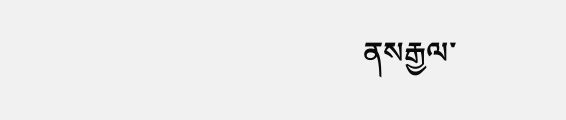ནསརྒྱལ་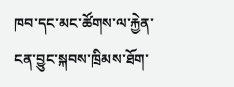ཁབ་དང་མང་ཚོགས་ལ་རྐྱེན་ངན་བྱུང་སྐབས་ཁྲིམས་ཐོག་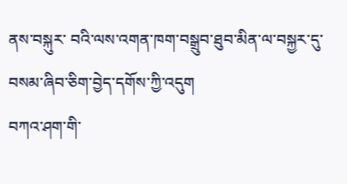ནས་བསྐུར་ བའི་ལས་འགན་ཁག་བསྒྲུབ་ཐུབ་མིན་ལ་བསྐྱར་དུ་བསམ་ཞིབ་ཅིག་བྱེད་དགོས་ཀྱི་འདུག
བཀའ་ཤག་གི་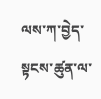ལས་ཀ་བྱེད་སྟངས་ཚུན་ལ་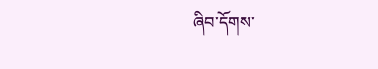ཞིབ་དོགས་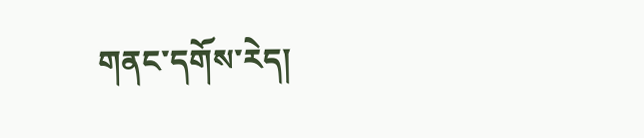གནང་དགོས་རེད།